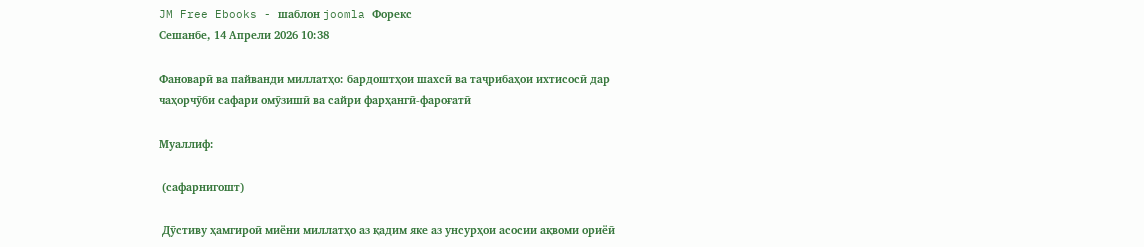JM Free Ebooks - шаблон joomla Форекс
Сешанбе, 14 Апрели 2026 10:38

Фановарӣ ва пайванди миллатҳо: бардоштҳои шахсӣ ва таҷрибаҳои ихтисосӣ дар чаҳорчӯби сафари омӯзишӣ ва сайри фарҳангӣ-фароғатӣ

Муаллиф:

 (сафарнигошт)

 Дӯстиву ҳамгироӣ миёни миллатҳо аз қадим яке аз унсурҳои асосии ақвоми ориёӣ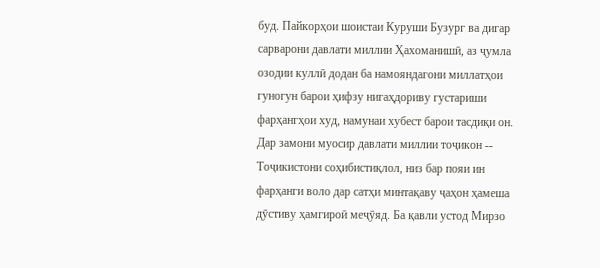буд. Пайкорҳои шоистаи Куруши Бузург ва дигар сарварони давлати миллии Ҳахоманишӣ, аз ҷумла озодии куллӣ додан ба намояндагони миллатҳои гуногун барои ҳифзу нигаҳдориву густариши фарҳангҳои худ, намунаи хубест барои тасдиқи он. Дар замони муосир давлати миллии тоҷикон -- Тоҷикистони соҳибистиқлол, низ бар пояи ин фарҳанги воло дар сатҳи минтақаву ҷаҳон ҳамеша дӯстиву ҳамгироӣ меҷӯяд. Ба қавли устод Мирзо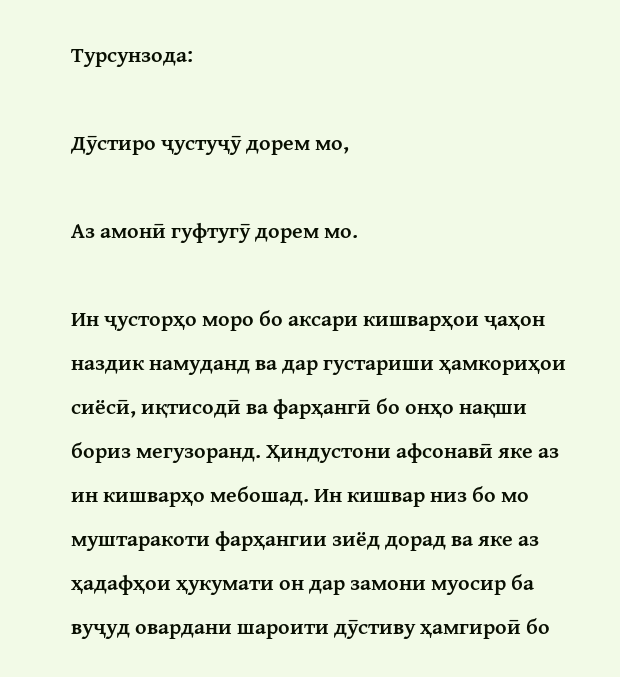Турсунзода:

Дӯстиро ҷустуҷӯ дорем мо,

Аз амонӣ гуфтугӯ дорем мо.

Ин ҷусторҳо моро бо аксари кишварҳои ҷаҳон наздик намуданд ва дар густариши ҳамкориҳои сиёсӣ, иқтисодӣ ва фарҳангӣ бо онҳо нақши бориз мегузоранд. Ҳиндустони афсонавӣ яке аз ин кишварҳо мебошад. Ин кишвар низ бо мо муштаракоти фарҳангии зиёд дорад ва яке аз ҳадафҳои ҳукумати он дар замони муосир ба вуҷуд овардани шароити дӯстиву ҳамгироӣ бо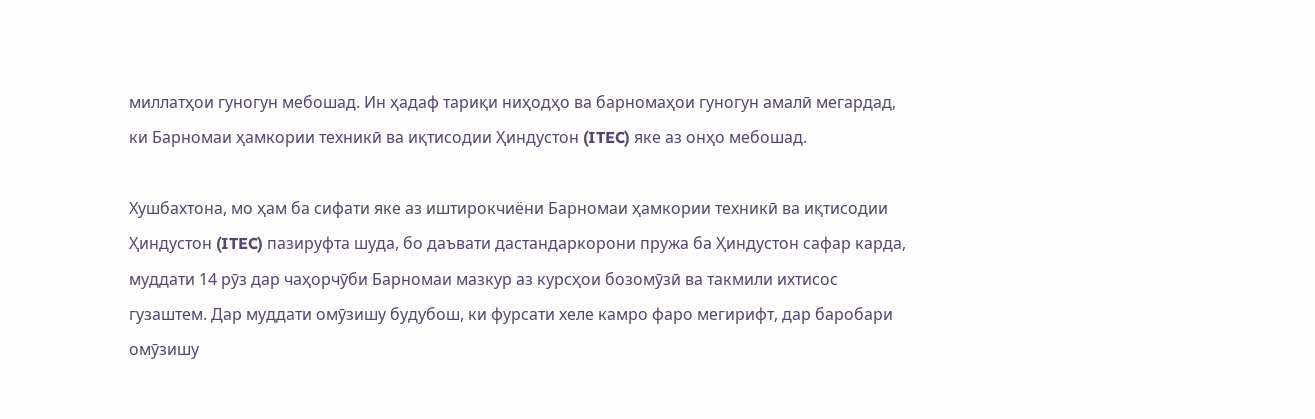миллатҳои гуногун мебошад. Ин ҳадаф тариқи ниҳодҳо ва барномаҳои гуногун амалӣ мегардад, ки Барномаи ҳамкории техникӣ ва иқтисодии Ҳиндустон (ITEC) яке аз онҳо мебошад.

Хушбахтона, мо ҳам ба сифати яке аз иштирокчиёни Барномаи ҳамкории техникӣ ва иқтисодии Ҳиндустон (ITEC) пазируфта шуда, бо даъвати дастандаркорони пружа ба Ҳиндустон сафар карда, муддати 14 рӯз дар чаҳорчӯби Барномаи мазкур аз курсҳои бозомӯзӣ ва такмили ихтисос гузаштем. Дар муддати омӯзишу будубош, ки фурсати хеле камро фаро мегирифт, дар баробари омӯзишу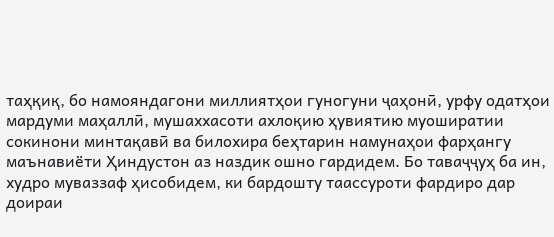таҳқиқ, бо намояндагони миллиятҳои гуногуни ҷаҳонӣ, урфу одатҳои мардуми маҳаллӣ, мушаххасоти ахлоқию ҳувиятию муоширатии сокинони минтақавӣ ва билохира беҳтарин намунаҳои фарҳангу маънавиёти Ҳиндустон аз наздик ошно гардидем. Бо таваҷҷуҳ ба ин, худро муваззаф ҳисобидем, ки бардошту таассуроти фардиро дар доираи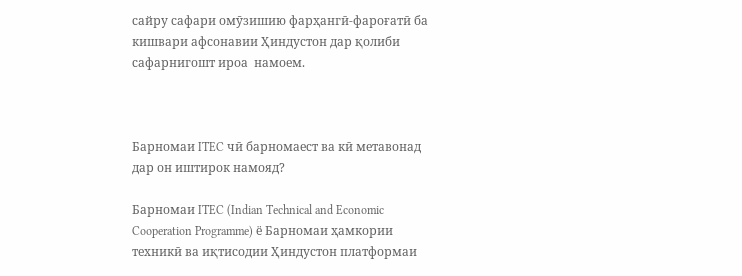сайру сафари омӯзишию фарҳангӣ-фароғатӣ ба кишвари афсонавии Ҳиндустон дар қолиби сафарнигошт ироа  намоем.



Барномаи ITEC чӣ барномаест ва кӣ метавонад дар он иштирок намояд?

Барномаи ITEC (Indian Technical and Economic Cooperation Programme) ё Барномаи ҳамкории техникӣ ва иқтисодии Ҳиндустон платформаи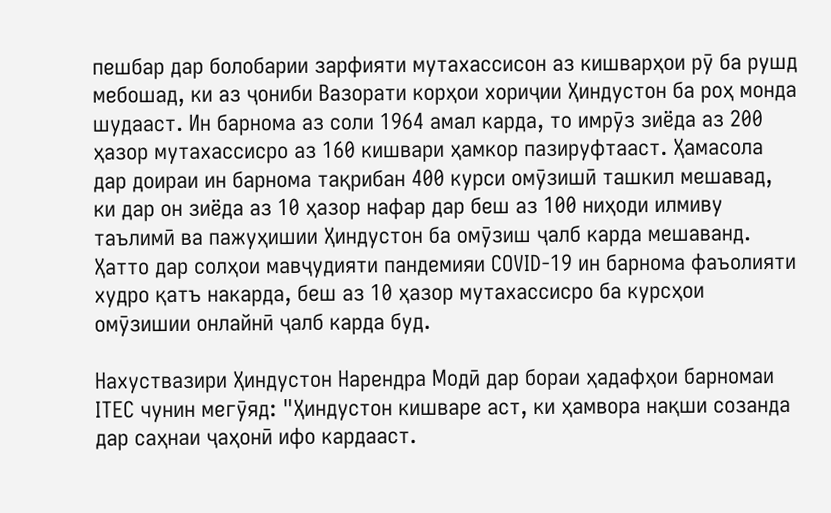пешбар дар болобарии зарфияти мутахассисон аз кишварҳои рӯ ба рушд мебошад, ки аз ҷониби Вазорати корҳои хориҷии Ҳиндустон ба роҳ монда шудааст. Ин барнома аз соли 1964 амал карда, то имрӯз зиёда аз 200 ҳазор мутахассисро аз 160 кишвари ҳамкор пазируфтааст. Ҳамасола дар доираи ин барнома тақрибан 400 курси омӯзишӣ ташкил мешавад, ки дар он зиёда аз 10 ҳазор нафар дар беш аз 100 ниҳоди илмиву таълимӣ ва пажуҳишии Ҳиндустон ба омӯзиш ҷалб карда мешаванд. Ҳатто дар солҳои мавҷудияти пандемияи COVID-19 ин барнома фаъолияти худро қатъ накарда, беш аз 10 ҳазор мутахассисро ба курсҳои омӯзишии онлайнӣ ҷалб карда буд.

Нахуствазири Ҳиндустон Нарендра Модӣ дар бораи ҳадафҳои барномаи ITEC чунин мегӯяд: "Ҳиндустон кишваре аст, ки ҳамвора нақши созанда дар саҳнаи ҷаҳонӣ ифо кардааст.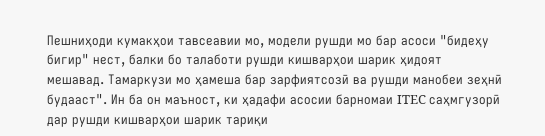Пешниҳоди кумакҳои тавсеавии мо, модели рушди мо бар асоси "бидеҳу бигир" нест, балки бо талаботи рушди кишварҳои шарик ҳидоят мешавад. Тамаркузи мо ҳамеша бар зарфиятсозӣ ва рушди манобеи зеҳнӣ будааст". Ин ба он маъност, ки ҳадафи асосии барномаи ITEC саҳмгузорӣ дар рушди кишварҳои шарик тариқи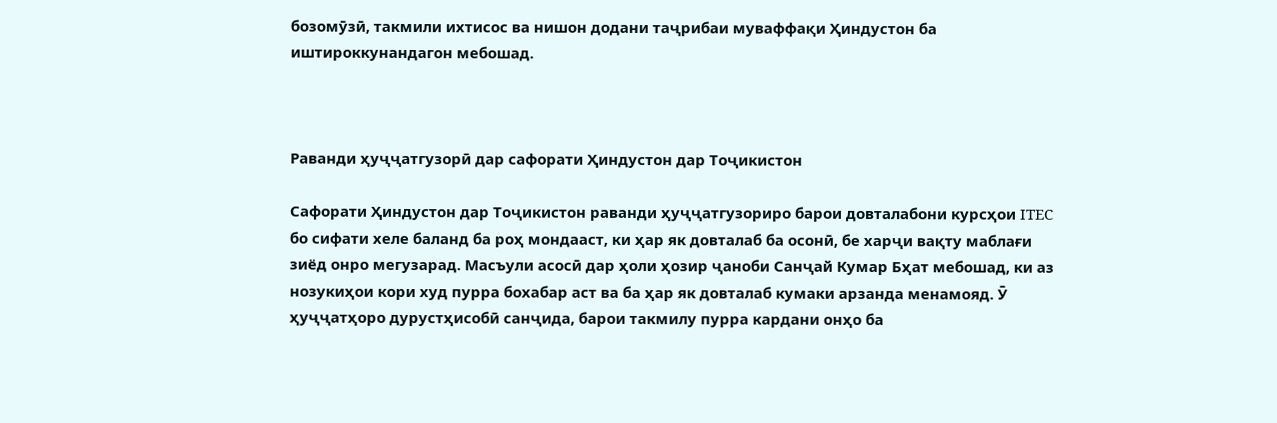бозомӯзӣ, такмили ихтисос ва нишон додани таҷрибаи муваффақи Ҳиндустон ба иштироккунандагон мебошад.



Раванди ҳуҷҷатгузорӣ дар сафорати Ҳиндустон дар Тоҷикистон

Сафорати Ҳиндустон дар Тоҷикистон раванди ҳуҷҷатгузориро барои довталабони курсҳои ITEC бо сифати хеле баланд ба роҳ мондааст, ки ҳар як довталаб ба осонӣ, бе харҷи вақту маблағи зиёд онро мегузарад. Масъули асосӣ дар ҳоли ҳозир ҷаноби Санҷай Кумар Бҳат мебошад, ки аз нозукиҳои кори худ пурра бохабар аст ва ба ҳар як довталаб кумаки арзанда менамояд. Ӯ ҳуҷҷатҳоро дурустҳисобӣ санҷида, барои такмилу пурра кардани онҳо ба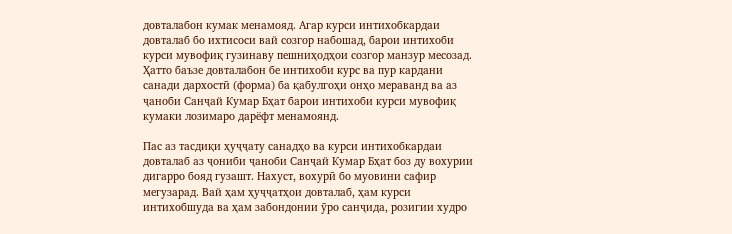довталабон кумак менамояд. Агар курси интихобкардаи довталаб бо ихтисоси вай созгор набошад, барои интихоби курси мувофиқ гузинаву пешниҳодҳои созгор манзур месозад. Ҳатто баъзе довталабон бе интихоби курс ва пур кардани санади дархостӣ (форма) ба қабулгоҳи онҳо мераванд ва аз ҷаноби Санҷай Кумар Бҳат барои интихоби курси мувофиқ кумаки лозимаро дарёфт менамоянд.

Пас аз тасдиқи ҳуҷҷату санадҳо ва курси интихобкардаи довталаб аз ҷониби ҷаноби Санҷай Кумар Бҳат боз ду вохурии дигарро бояд гузашт. Нахуст, вохурӣ бо муовини сафир мегузарад. Вай ҳам ҳуҷҷатҳои довталаб, ҳам курси интихобшуда ва ҳам забондонии ӯро санҷида, розигии худро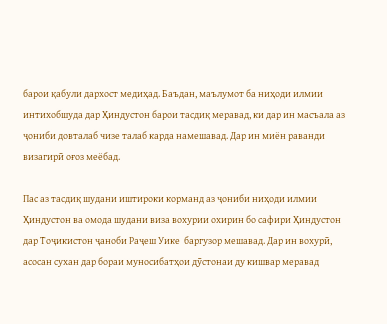барои қабули дархост медиҳад. Баъдан, маълумот ба ниҳоди илмии интихобшуда дар Ҳиндустон барои тасдиқ меравад, ки дар ин масъала аз ҷониби довталаб чизе талаб карда намешавад. Дар ин миён раванди визагирӣ оғоз меёбад.

Пас аз тасдиқ шудани иштироки корманд аз ҷониби ниҳоди илмии Ҳиндустон ва омода шудани виза вохурии охирин бо сафири Ҳиндустон дар Тоҷикистон ҷаноби Раҷеш Уике  баргузор мешавад. Дар ин вохурӣ, асосан сухан дар бораи муносибатҳои дӯстонаи ду кишвар меравад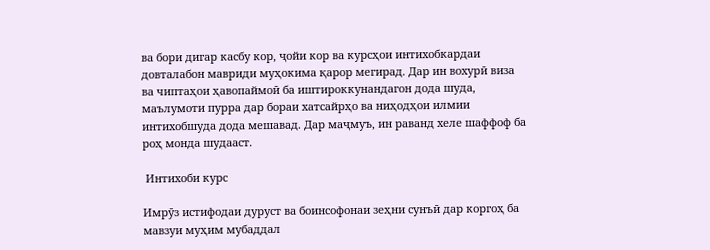ва бори дигар касбу кор, ҷойи кор ва курсҳои интихобкардаи довталабон мавриди муҳокима қарор мегирад. Дар ин вохурӣ виза ва чиптаҳои ҳавопаймоӣ ба иштироккунандагон дода шуда, маълумоти пурра дар бораи хатсайрҳо ва ниҳодҳои илмии интихобшуда дода мешавад. Дар маҷмуъ, ин раванд хеле шаффоф ба роҳ монда шудааст.

 Интихоби курс

Имрӯз истифодаи дуруст ва боинсофонаи зеҳни сунъӣ дар коргоҳ ба мавзуи муҳим мубаддал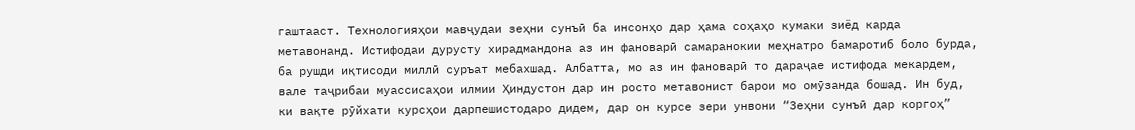гаштааст. Технологияҳои мавҷудаи зеҳни сунъӣ ба инсонҳо дар ҳама соҳаҳо кумаки зиёд карда метавонанд. Истифодаи дурусту хирадмандона аз ин фановарӣ самаранокии меҳнатро бамаротиб боло бурда, ба рушди иқтисоди миллӣ суръат мебахшад. Албатта, мо аз ин фановарӣ то дараҷае истифода мекардем, вале таҷрибаи муассисаҳои илмии Ҳиндустон дар ин росто метавонист барои мо омӯзанда бошад. Ин буд, ки вақте рӯйхати курсҳои дарпешистодаро дидем, дар он курсе зери унвони “Зеҳни сунъӣ дар коргоҳ”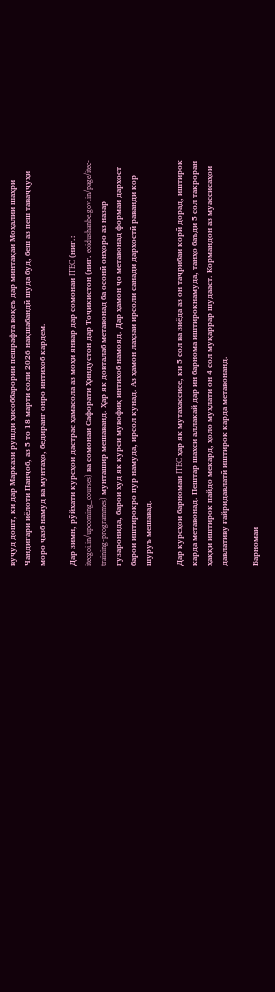вуҷуд дошт, ки дар Маркази рушди ҳисоббарории пешрафта воқеъ дар минтақаи Моҳалии шаҳри Чандигари иёлоти Панҷоб, аз 5 то 18 марти соли 2026 нақшабандӣ шуда буд, беш аз пеш таваҷҷуҳи моро ҷазб намуд ва мунтаҳо, бедиранг онро интихоб кардем.

Дар зимн, рӯйхати курсҳои дастрас ҳамасола аз моҳи январ дар сомонаи ITEC (ниг.: itecgoi.in/upcoming_courses) ва сомонаи Сафорати Ҳиндустон дар Тоҷикистон (ниг. eoidushanbe.gov.in/page/itec-training-programmes) мунташир мешаванд. Ҳар як довталаб метавонад ба осонӣ онҳоро аз назар гузаронида, барои худ як курси мувофиқ интихоб намояд. Дар ҳамон ҷо метавонад формаи дархост барои иштирокро пур намуда, ирсол кунад. Аз ҳамон лаҳзаи ирсоли санади дархостӣ раванди кор шуруъ мешавад.

Дар курсҳои барномаи ITEC ҳар як мутахассисе, ки 5 сол ва зиёда аз он таҷрибаи корӣ дорад, иштирок карда метавонад. Пештар шахси аллакай дар ин барнома иштирокнамуда, танҳо баъди 5 сол такроран ҳаққи иштирок пайдо мекард, ҳоло муҳлати он 4 сол муқаррар шудааст. Кормандон аз муассисаҳои давлативу ғайридавлатӣ иштирок карда метавонанд.

Барномаи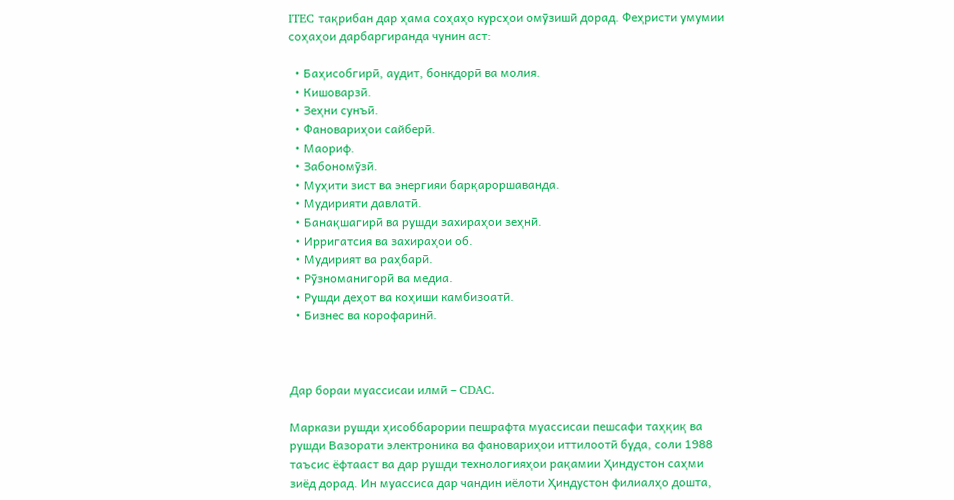ITEC тақрибан дар ҳама соҳаҳо курсҳои омӯзишӣ дорад. Феҳристи умумии соҳаҳои дарбаргиранда чунин аст:

  • Баҳисобгирӣ, аудит, бонкдорӣ ва молия.
  • Кишоварзӣ.
  • Зеҳни сунъӣ.
  • Фановариҳои сайберӣ.
  • Маориф.
  • Забономӯзӣ.
  • Муҳити зист ва энергияи барқароршаванда.
  • Мудирияти давлатӣ.
  • Банақшагирӣ ва рушди захираҳои зеҳнӣ.
  • Ирригатсия ва захираҳои об.
  • Мудирият ва раҳбарӣ.
  • Рӯзноманигорӣ ва медиа.
  • Рушди деҳот ва коҳиши камбизоатӣ.
  • Бизнес ва корофаринӣ.



Дар бораи муассисаи илмӣ – CDAC.

Маркази рушди ҳисоббарории пешрафта муассисаи пешсафи таҳқиқ ва рушди Вазорати электроника ва фановариҳои иттилоотӣ буда, соли 1988 таъсис ёфтааст ва дар рушди технологияҳои рақамии Ҳиндустон саҳми зиёд дорад. Ин муассиса дар чандин иёлоти Ҳиндустон филиалҳо дошта,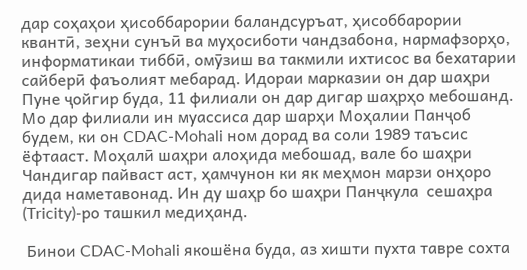дар соҳаҳои ҳисоббарории баландсуръат, ҳисоббарории квантӣ, зеҳни сунъӣ ва муҳосиботи чандзабона, нармафзорҳо, информатикаи тиббӣ, омӯзиш ва такмили ихтисос ва бехатарии сайберӣ фаъолият мебарад. Идораи марказии он дар шаҳри Пуне ҷойгир буда, 11 филиали он дар дигар шаҳрҳо мебошанд. Мо дар филиали ин муассиса дар шарҳи Моҳалии Панҷоб будем, ки он CDAC-Mohali ном дорад ва соли 1989 таъсис ёфтааст. Моҳалӣ шаҳри алоҳида мебошад, вале бо шаҳри Чандигар пайваст аст, ҳамчунон ки як меҳмон марзи онҳоро дида наметавонад. Ин ду шаҳр бо шаҳри Панҷкула  сешаҳра (Tricity)-ро ташкил медиҳанд.

 Бинои CDAC-Mohali якошёна буда, аз хишти пухта тавре сохта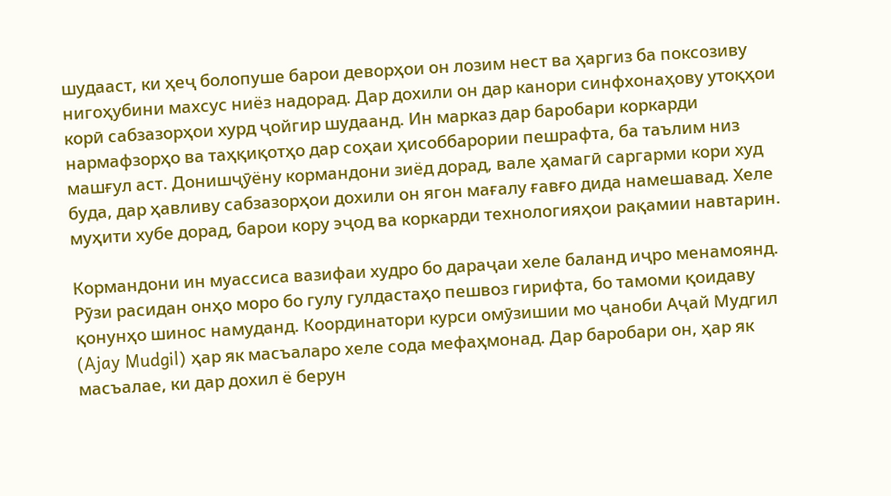шудааст, ки ҳеҷ болопуше барои деворҳои он лозим нест ва ҳаргиз ба поксозиву нигоҳубини махсус ниёз надорад. Дар дохили он дар канори синфхонаҳову утоқҳои корӣ сабзазорҳои хурд ҷойгир шудаанд. Ин марказ дар баробари коркарди нармафзорҳо ва таҳқиқотҳо дар соҳаи ҳисоббарории пешрафта, ба таълим низ машғул аст. Донишҷӯёну кормандони зиёд дорад, вале ҳамагӣ саргарми кори худ буда, дар ҳавливу сабзазорҳои дохили он ягон мағалу ғавғо дида намешавад. Хеле муҳити хубе дорад, барои кору эҷод ва коркарди технологияҳои рақамии навтарин.

Кормандони ин муассиса вазифаи худро бо дараҷаи хеле баланд иҷро менамоянд. Рӯзи расидан онҳо моро бо гулу гулдастаҳо пешвоз гирифта, бо тамоми қоидаву қонунҳо шинос намуданд. Координатори курси омӯзишии мо ҷаноби Аҷай Мудгил (Ajay Mudgil) ҳар як масъаларо хеле сода мефаҳмонад. Дар баробари он, ҳар як масъалае, ки дар дохил ё берун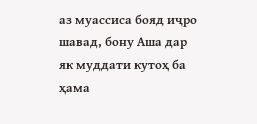аз муассиса бояд иҷро шавад, бону Аша дар як муддати кутоҳ ба ҳама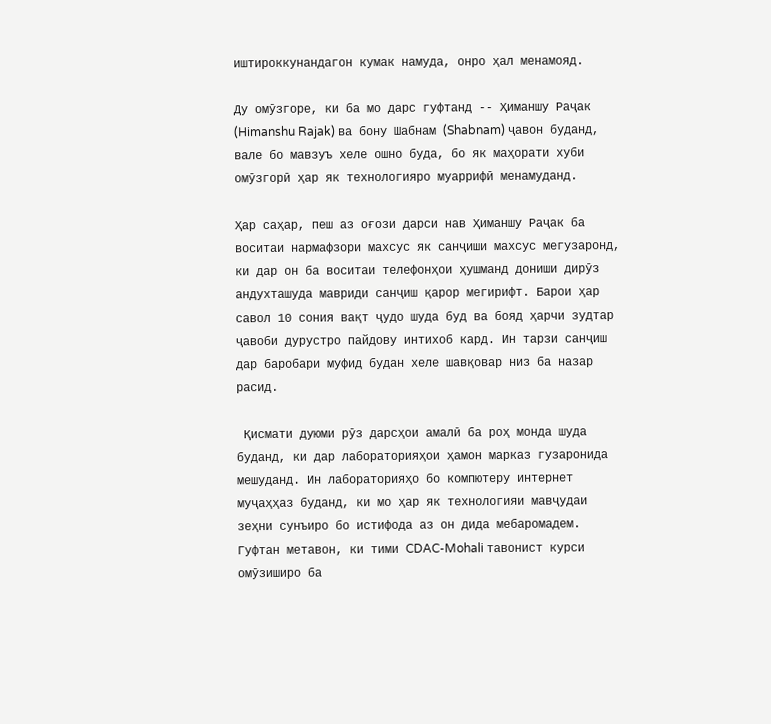иштироккунандагон кумак намуда, онро ҳал менамояд.

Ду омӯзгоре, ки ба мо дарс гуфтанд -- Ҳиманшу Раҷак (Himanshu Rajak) ва бону Шабнам (Shabnam) ҷавон буданд, вале бо мавзуъ хеле ошно буда, бо як маҳорати хуби омӯзгорӣ ҳар як технологияро муаррифӣ менамуданд.

Ҳар саҳар, пеш аз оғози дарси нав Ҳиманшу Раҷак ба воситаи нармафзори махсус як санҷиши махсус мегузаронд, ки дар он ба воситаи телефонҳои ҳушманд дониши дирӯз андухташуда мавриди санҷиш қарор мегирифт. Барои ҳар савол 10 сония вақт ҷудо шуда буд ва бояд ҳарчи зудтар ҷавоби дурустро пайдову интихоб кард. Ин тарзи санҷиш дар баробари муфид будан хеле шавқовар низ ба назар расид.

 Қисмати дуюми рӯз дарсҳои амалӣ ба роҳ монда шуда буданд, ки дар лабораторияҳои ҳамон марказ гузаронида мешуданд. Ин лабораторияҳо бо компютеру интернет муҷаҳҳаз буданд, ки мо ҳар як технологияи мавҷудаи зеҳни сунъиро бо истифода аз он дида мебаромадем. Гуфтан метавон, ки тими CDAC-Mohali тавонист курси омӯзиширо ба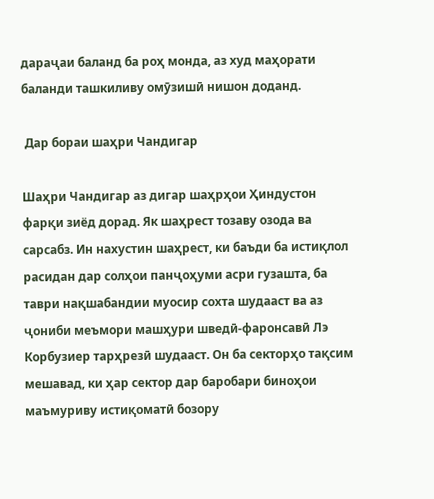дараҷаи баланд ба роҳ монда, аз худ маҳорати баланди ташкиливу омӯзишӣ нишон доданд.

 Дар бораи шаҳри Чандигар

Шаҳри Чандигар аз дигар шаҳрҳои Ҳиндустон фарқи зиёд дорад. Як шаҳрест тозаву озода ва сарсабз. Ин нахустин шаҳрест, ки баъди ба истиқлол расидан дар солҳои панҷоҳуми асри гузашта, ба таври нақшабандии муосир сохта шудааст ва аз ҷониби меъмори машҳури шведӣ-фаронсавӣ Лэ Корбузиер тарҳрезӣ шудааст. Он ба секторҳо тақсим мешавад, ки ҳар сектор дар баробари биноҳои маъмуриву истиқоматӣ бозору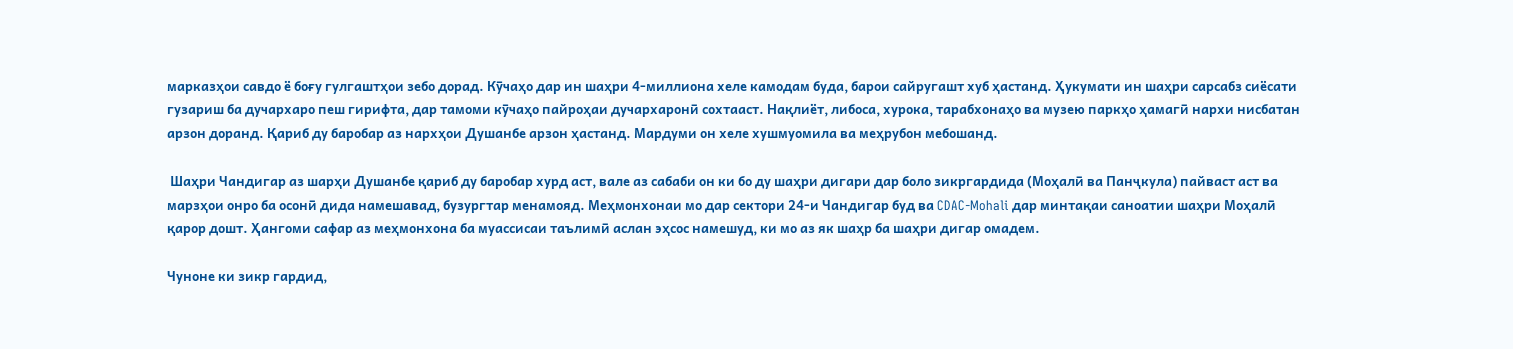марказҳои савдо ё боғу гулгаштҳои зебо дорад. Кӯчаҳо дар ин шаҳри 4-миллиона хеле камодам буда, барои сайругашт хуб ҳастанд. Ҳукумати ин шаҳри сарсабз сиёсати гузариш ба дучархаро пеш гирифта, дар тамоми кӯчаҳо пайроҳаи дучархаронӣ сохтааст. Нақлиёт, либоса, хурока, тарабхонаҳо ва музею паркҳо ҳамагӣ нархи нисбатан арзон доранд. Қариб ду баробар аз нархҳои Душанбе арзон ҳастанд. Мардуми он хеле хушмуомила ва меҳрубон мебошанд.

 Шаҳри Чандигар аз шарҳи Душанбе қариб ду баробар хурд аст, вале аз сабаби он ки бо ду шаҳри дигари дар боло зикргардида (Моҳалӣ ва Панҷкула) пайваст аст ва марзҳои онро ба осонӣ дида намешавад, бузургтар менамояд. Меҳмонхонаи мо дар сектори 24-и Чандигар буд ва CDAC-Mohali дар минтақаи саноатии шаҳри Моҳалӣ қарор дошт. Ҳангоми сафар аз меҳмонхона ба муассисаи таълимӣ аслан эҳсос намешуд, ки мо аз як шаҳр ба шаҳри дигар омадем.

Чуноне ки зикр гардид,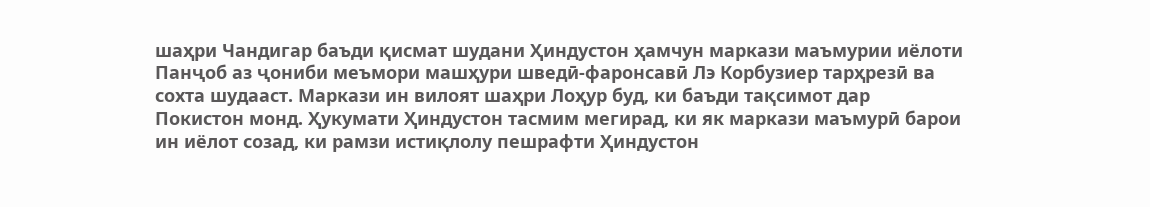шаҳри Чандигар баъди қисмат шудани Ҳиндустон ҳамчун маркази маъмурии иёлоти Панҷоб аз ҷониби меъмори машҳури шведӣ-фаронсавӣ Лэ Корбузиер тарҳрезӣ ва сохта шудааст. Маркази ин вилоят шаҳри Лоҳур буд, ки баъди тақсимот дар Покистон монд. Ҳукумати Ҳиндустон тасмим мегирад, ки як маркази маъмурӣ барои ин иёлот созад, ки рамзи истиқлолу пешрафти Ҳиндустон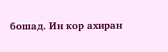бошад. Ин кор ахиран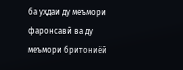ба уҳдаи ду меъмори фаронсавӣ ва ду меъмори бритониёӣ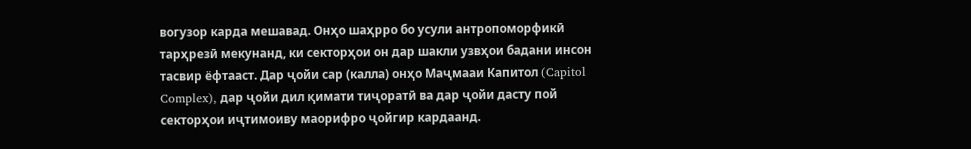вогузор карда мешавад. Онҳо шаҳрро бо усули антропоморфикӣ тарҳрезӣ мекунанд, ки секторҳои он дар шакли узвҳои бадани инсон тасвир ёфтааст. Дар ҷойи сар (калла) онҳо Маҷмааи Капитол (Capitol Complex), дар ҷойи дил қимати тиҷоратӣ ва дар ҷойи дасту пой секторҳои иҷтимоиву маорифро ҷойгир кардаанд.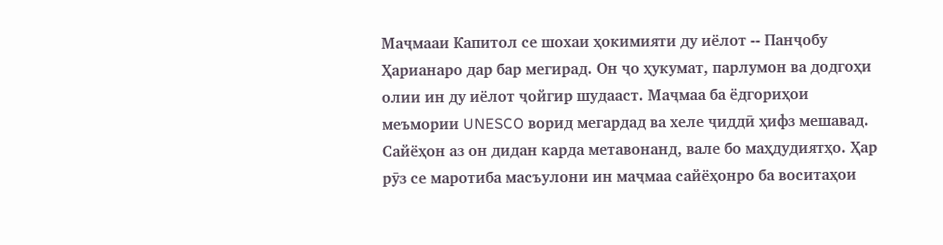Маҷмааи Капитол се шохаи ҳокимияти ду иёлот -- Панҷобу Ҳарианаро дар бар мегирад. Он ҷо ҳукумат, парлумон ва додгоҳи олии ин ду иёлот ҷойгир шудааст. Маҷмаа ба ёдгориҳои меъмории UNESCO ворид мегардад ва хеле ҷиддӣ ҳифз мешавад. Сайёҳон аз он дидан карда метавонанд, вале бо маҳдудиятҳо. Ҳар рӯз се маротиба масъулони ин маҷмаа сайёҳонро ба воситаҳои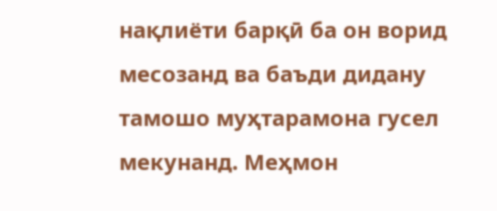нақлиёти барқӣ ба он ворид месозанд ва баъди дидану тамошо муҳтарамона гусел мекунанд. Меҳмон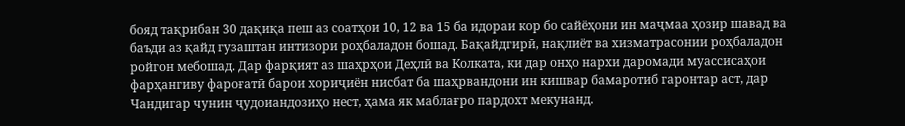бояд тақрибан 30 дақиқа пеш аз соатҳои 10, 12 ва 15 ба идораи кор бо сайёҳони ин маҷмаа ҳозир шавад ва баъди аз қайд гузаштан интизори роҳбаладон бошад. Бақайдгирӣ, нақлиёт ва хизматрасонии роҳбаладон ройгон мебошад. Дар фарқият аз шаҳрҳои Деҳлӣ ва Колката, ки дар онҳо нархи даромади муассисаҳои фарҳангиву фароғатӣ барои хориҷиён нисбат ба шаҳрвандони ин кишвар бамаротиб гаронтар аст, дар Чандигар чунин ҷудоиандозиҳо нест, ҳама як маблағро пардохт мекунанд.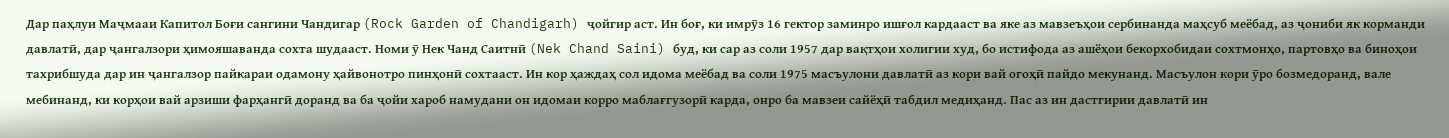Дар паҳлуи Маҷмааи Капитол Боғи сангини Чандигар (Rock Garden of Chandigarh) ҷойгир аст. Ин боғ, ки имрӯз 16 гектор заминро ишғол кардааст ва яке аз мавзеъҳои сербинанда маҳсуб меёбад, аз ҷониби як корманди давлатӣ, дар ҷангалзори ҳимояшаванда сохта шудааст. Номи ӯ Нек Чанд Саитнӣ (Nek Chand Saini) буд, ки сар аз соли 1957 дар вақтҳои холигии худ, бо истифода аз ашёҳои бекорхобидаи сохтмонҳо, партовҳо ва биноҳои тахрибшуда дар ин ҷангалзор пайкараи одамону ҳайвонотро пинҳонӣ сохтааст. Ин кор ҳаждаҳ сол идома меёбад ва соли 1975 масъулони давлатӣ аз кори вай огоҳӣ пайдо мекунанд. Масъулон кори ӯро бозмедоранд, вале мебинанд, ки корҳои вай арзиши фарҳангӣ доранд ва ба ҷойи хароб намудани он идомаи корро маблағгузорӣ карда, онро ба мавзеи сайёҳӣ табдил медиҳанд. Пас аз ин дастгирии давлатӣ ин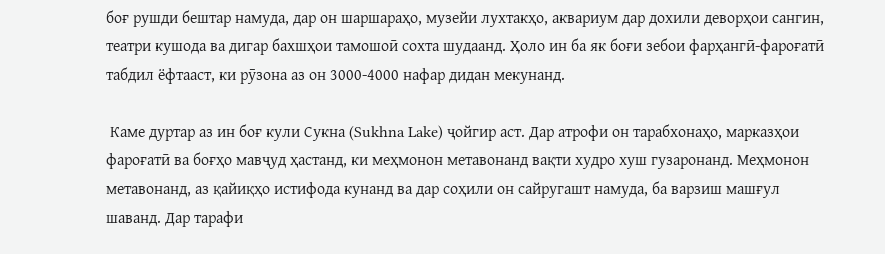боғ рушди бештар намуда, дар он шаршараҳо, музейи лухтакҳо, аквариум дар дохили деворҳои сангин, театри кушода ва дигар бахшҳои тамошоӣ сохта шудаанд. Ҳоло ин ба як боғи зебои фарҳангӣ-фароғатӣ табдил ёфтааст, ки рӯзона аз он 3000-4000 нафар дидан мекунанд.

 Каме дуртар аз ин боғ кули Сукна (Sukhna Lake) ҷойгир аст. Дар атрофи он тарабхонаҳо, марказҳои фароғатӣ ва боғҳо мавҷуд ҳастанд, ки меҳмонон метавонанд вақти худро хуш гузаронанд. Меҳмонон метавонанд, аз қайиқҳо истифода кунанд ва дар соҳили он сайругашт намуда, ба варзиш машғул шаванд. Дар тарафи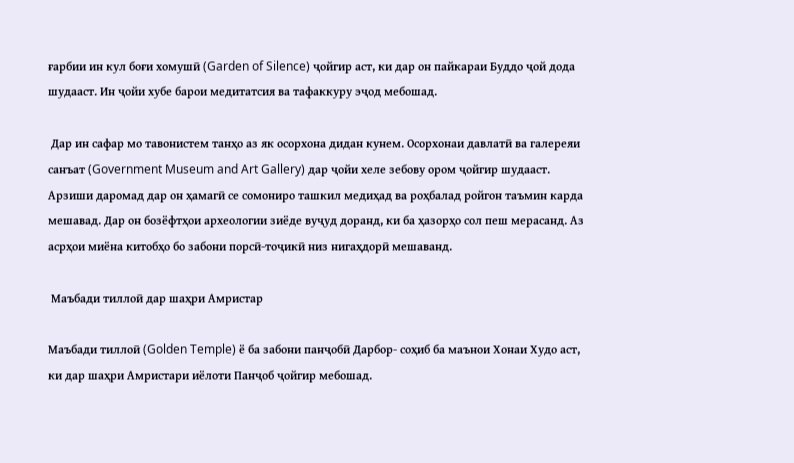ғарбии ин кул боғи хомушӣ (Garden of Silence) ҷойгир аст, ки дар он пайкараи Буддо ҷой дода шудааст. Ин ҷойи хубе барои медитатсия ва тафаккуру эҷод мебошад.

 Дар ин сафар мо тавонистем танҳо аз як осорхона дидан кунем. Осорхонаи давлатӣ ва галереяи санъат (Government Museum and Art Gallery) дар ҷойи хеле зебову ором ҷойгир шудааст. Арзиши даромад дар он ҳамагӣ се сомониро ташкил медиҳад ва роҳбалад ройгон таъмин карда мешавад. Дар он бозёфтҳои археологии зиёде вуҷуд доранд, ки ба ҳазорҳо сол пеш мерасанд. Аз асрҳои миёна китобҳо бо забони порсӣ-тоҷикӣ низ нигаҳдорӣ мешаванд.

 Маъбади тиллоӣ дар шаҳри Амристар

Маъбади тиллоӣ (Golden Temple) ё ба забони панҷобӣ Дарбор- соҳиб ба маънои Хонаи Худо аст, ки дар шаҳри Амристари иёлоти Панҷоб ҷойгир мебошад.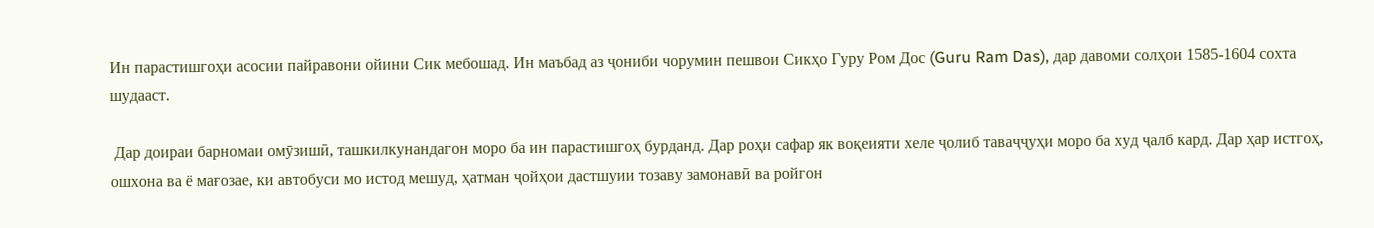Ин парастишгоҳи асосии пайравони ойини Сик мебошад. Ин маъбад аз ҷониби чорумин пешвои Сикҳо Гуру Ром Дос (Guru Ram Das), дар давоми солҳои 1585-1604 сохта шудааст.

 Дар доираи барномаи омӯзишӣ, ташкилкунандагон моро ба ин парастишгоҳ бурданд. Дар роҳи сафар як воқеияти хеле ҷолиб таваҷҷуҳи моро ба худ ҷалб кард. Дар ҳар истгоҳ, ошхона ва ё мағозае, ки автобуси мо истод мешуд, ҳатман ҷойҳои дастшуии тозаву замонавӣ ва ройгон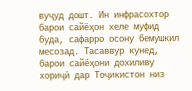вуҷуд дошт. Ин инфрасохтор барои сайёҳон хеле муфид буда, сафарро осону бемушкил месозад. Тасаввур кунед, барои сайёҳони дохиливу хориҷӣ дар Тоҷикистон низ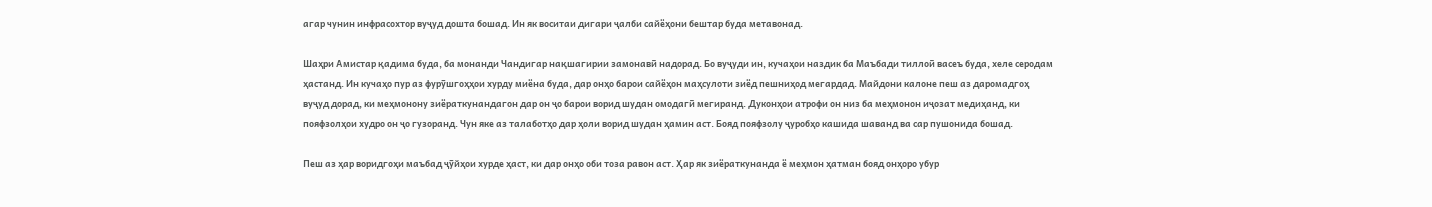агар чунин инфрасохтор вуҷуд дошта бошад. Ин як воситаи дигари ҷалби сайёҳони бештар буда метавонад.

Шаҳри Амистар қадима буда, ба монанди Чандигар нақшагирии замонавӣ надорад. Бо вуҷуди ин, кучаҳои наздик ба Маъбади тиллоӣ васеъ буда, хеле серодам ҳастанд. Ин кучаҳо пур аз фурӯшгоҳҳои хурду миёна буда, дар онҳо барои сайёҳон маҳсулоти зиёд пешниҳод мегардад. Майдони калоне пеш аз даромадгоҳ вуҷуд дорад, ки меҳмонону зиёраткунандагон дар он ҷо барои ворид шудан омодагӣ мегиранд. Дуконҳои атрофи он низ ба меҳмонон иҷозат медиҳанд, ки пояфзолҳои худро он ҷо гузоранд. Чун яке аз талаботҳо дар ҳоли ворид шудан ҳамин аст. Бояд пояфзолу ҷуробҳо кашида шаванд ва сар пушонида бошад.

Пеш аз ҳар воридгоҳи маъбад ҷӯйҳои хурде ҳаст, ки дар онҳо оби тоза равон аст. Ҳар як зиёраткунанда ё меҳмон ҳатман бояд онҳоро убур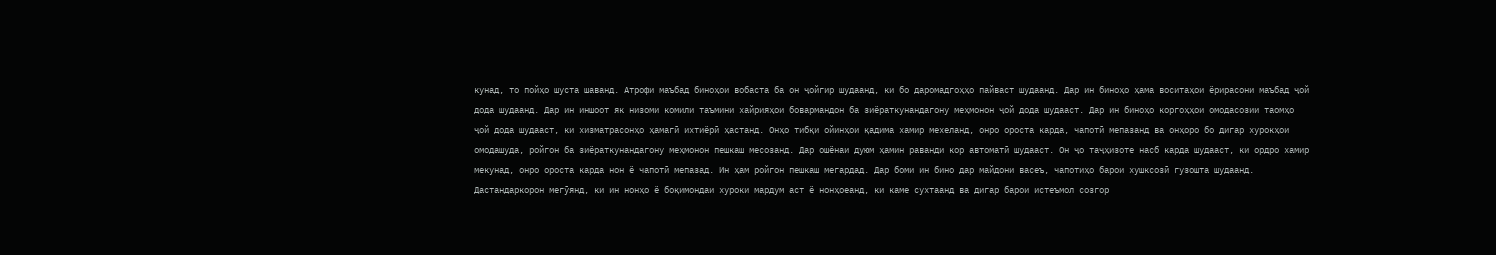кунад, то пойҳо шуста шаванд. Атрофи маъбад биноҳои вобаста ба он ҷойгир шудаанд, ки бо даромадгоҳҳо пайваст шудаанд. Дар ин биноҳо ҳама воситаҳои ёрирасони маъбад ҷой дода шудаанд. Дар ин иншоот як низоми комили таъмини хайрияҳои бовармандон ба зиёраткунандагону меҳмонон ҷой дода шудааст. Дар ин биноҳо коргоҳҳои омодасозии таомҳо ҷой дода шудааст, ки хизматрасонҳо ҳамагӣ ихтиёрӣ ҳастанд. Онҳо тибқи ойинҳои қадима хамир мехеланд, онро ороста карда, чапотӣ мепазанд ва онҳоро бо дигар хурокҳои омодашуда, ройгон ба зиёраткунандагону меҳмонон пешкаш месозанд. Дар ошёнаи дуюм ҳамин раванди кор автоматӣ шудааст. Он ҷо таҷҳизоте насб карда шудааст, ки ордро хамир мекунад, онро ороста карда нон ё чапотӣ мепазад. Ин ҳам ройгон пешкаш мегардад. Дар боми ин бино дар майдони васеъ, чапотиҳо барои хушксозӣ гузошта шудаанд. Дастандаркорон мегӯянд, ки ин нонҳо ё боқимондаи хуроки мардум аст ё нонҳоеанд, ки каме сухтаанд ва дигар барои истеъмол созгор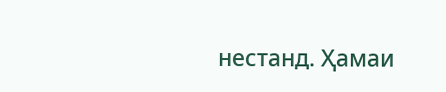нестанд. Ҳамаи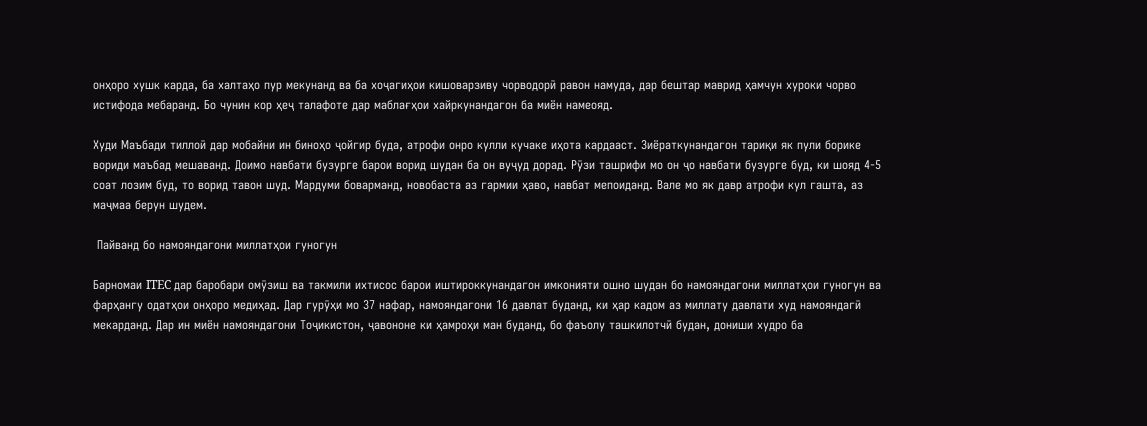онҳоро хушк карда, ба халтаҳо пур мекунанд ва ба хоҷагиҳои кишоварзиву чорводорӣ равон намуда, дар бештар маврид ҳамчун хуроки чорво истифода мебаранд. Бо чунин кор ҳеҷ талафоте дар маблағҳои хайркунандагон ба миён намеояд.

Худи Маъбади тиллоӣ дар мобайни ин биноҳо ҷойгир буда, атрофи онро кулли кучаке иҳота кардааст. Зиёраткунандагон тариқи як пули борике вориди маъбад мешаванд. Доимо навбати бузурге барои ворид шудан ба он вуҷуд дорад. Рӯзи ташрифи мо он ҷо навбати бузурге буд, ки шояд 4-5 соат лозим буд, то ворид тавон шуд. Мардуми боварманд, новобаста аз гармии ҳаво, навбат мепоиданд. Вале мо як давр атрофи кул гашта, аз маҷмаа берун шудем.

 Пайванд бо намояндагони миллатҳои гуногун

Барномаи ITEC дар баробари омӯзиш ва такмили ихтисос барои иштироккунандагон имконияти ошно шудан бо намояндагони миллатҳои гуногун ва фарҳангу одатҳои онҳоро медиҳад. Дар гурӯҳи мо 37 нафар, намояндагони 16 давлат буданд, ки ҳар кадом аз миллату давлати худ намояндагӣ мекарданд. Дар ин миён намояндагони Тоҷикистон, ҷавононе ки ҳамроҳи ман буданд, бо фаъолу ташкилотчӣ будан, дониши худро ба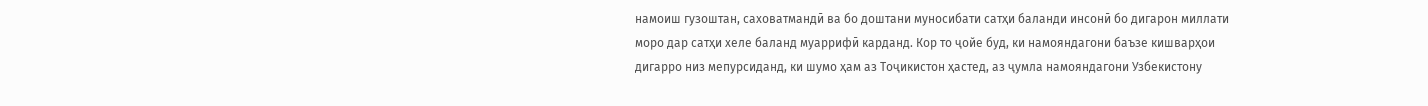намоиш гузоштан, саховатмандӣ ва бо доштани муносибати сатҳи баланди инсонӣ бо дигарон миллати моро дар сатҳи хеле баланд муаррифӣ карданд. Кор то ҷойе буд, ки намояндагони баъзе кишварҳои дигарро низ мепурсиданд, ки шумо ҳам аз Тоҷикистон ҳастед, аз ҷумла намояндагони Узбекистону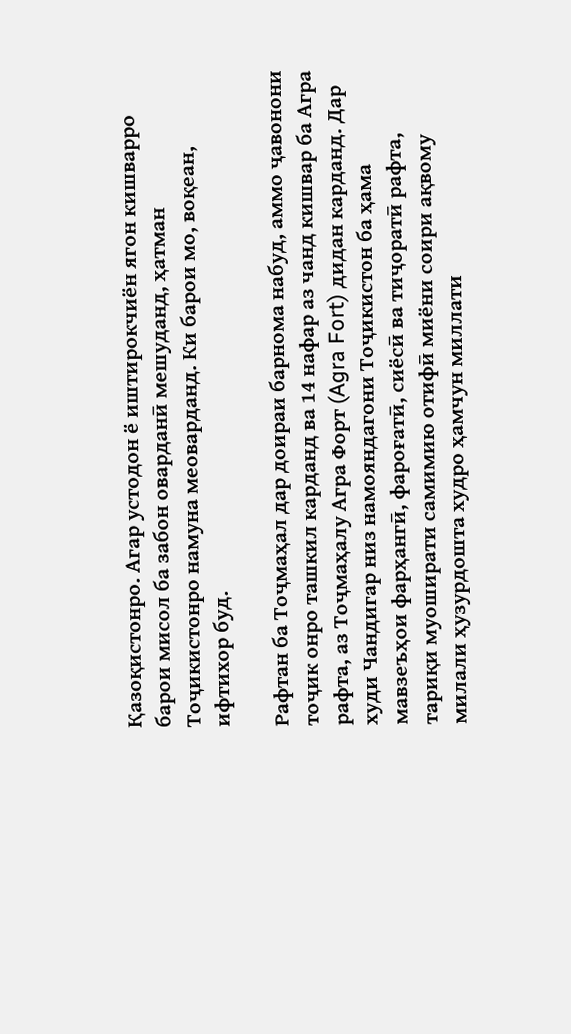Қазоқистонро. Агар устодон ё иштирокчиён ягон кишварро барои мисол ба забон оварданӣ мешуданд, ҳатман Тоҷикистонро намуна меоварданд. Ки барои мо, воқеан, ифтихор буд.

Рафтан ба Тоҷмаҳал дар доираи барнома набуд, аммо ҷавонони тоҷик онро ташкил карданд ва 14 нафар аз чанд кишвар ба Агра рафта, аз Тоҷмаҳалу Агра Форт (Agra Fort) дидан карданд. Дар худи Чандигар низ намояндагони Тоҷикистон ба ҳама мавзеъҳои фарҳангӣ, фароғатӣ, сиёсӣ ва тиҷоратӣ рафта, тариқи муоширати самимию отифӣ миёни соири ақвому милали ҳузурдошта худро ҳамчун миллати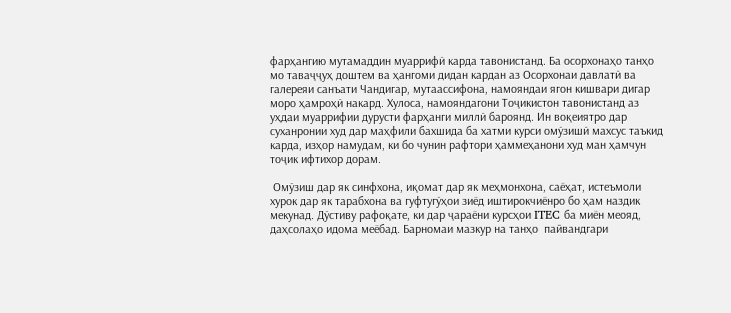фарҳангию мутамаддин муаррифӣ карда тавонистанд. Ба осорхонаҳо танҳо мо таваҷҷуҳ доштем ва ҳангоми дидан кардан аз Осорхонаи давлатӣ ва галереяи санъати Чандигар, мутаассифона, намояндаи ягон кишвари дигар моро ҳамроҳӣ накард. Хулоса, намояндагони Тоҷикистон тавонистанд аз уҳдаи муаррифии дурусти фарҳанги миллӣ бароянд. Ин воқеиятро дар суханронии худ дар маҳфили бахшида ба хатми курси омӯзишӣ махсус таъкид карда, изҳор намудам, ки бо чунин рафтори ҳаммеҳанони худ ман ҳамчун тоҷик ифтихор дорам.

 Омӯзиш дар як синфхона, иқомат дар як меҳмонхона, саёҳат, истеъмоли хурок дар як тарабхона ва гуфтугӯҳои зиёд иштирокчиёнро бо ҳам наздик мекунад. Дӯстиву рафоқате, ки дар ҷараёни курсҳои ITEC ба миён меояд, даҳсолаҳо идома меёбад. Барномаи мазкур на танҳо  пайвандгари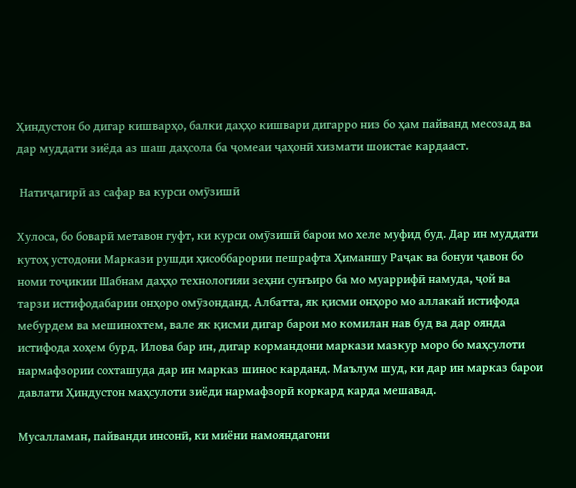Ҳиндустон бо дигар кишварҳо, балки даҳҳо кишвари дигарро низ бо ҳам пайванд месозад ва дар муддати зиёда аз шаш даҳсола ба ҷомеаи ҷаҳонӣ хизмати шоистае кардааст.

 Натиҷагирӣ аз сафар ва курси омӯзишӣ

Хулоса, бо боварӣ метавон гуфт, ки курси омӯзишӣ барои мо хеле муфид буд. Дар ин муддати кутоҳ устодони Маркази рушди ҳисоббарории пешрафта Ҳиманшу Раҷак ва бонуи ҷавон бо номи тоҷикии Шабнам даҳҳо технологияи зеҳни сунъиро ба мо муаррифӣ намуда, ҷой ва тарзи истифодабарии онҳоро омӯзонданд. Албатта, як қисми онҳоро мо аллакай истифода мебурдем ва мешинохтем, вале як қисми дигар барои мо комилан нав буд ва дар оянда истифода хоҳем бурд. Илова бар ин, дигар кормандони маркази мазкур моро бо маҳсулоти нармафзории сохташуда дар ин марказ шинос карданд. Маълум шуд, ки дар ин марказ барои давлати Ҳиндустон маҳсулоти зиёди нармафзорӣ коркард карда мешавад.

Мусалламан, пайванди инсонӣ, ки миёни намояндагони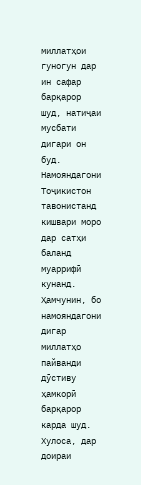миллатҳои гуногун дар ин сафар барқарор шуд, натиҷаи мусбати дигари он буд. Намояндагони Тоҷикистон тавонистанд кишвари моро дар сатҳи баланд муаррифӣ кунанд. Ҳамчунин, бо намояндагони дигар миллатҳо пайванди дӯстиву ҳамкорӣ барқарор карда шуд. Хулоса, дар доираи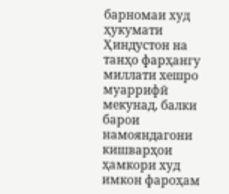барномаи худ ҳукумати Ҳиндустон на танҳо фарҳангу миллати хешро муаррифӣ мекунад, балки барои намояндагони кишварҳои ҳамкори худ имкон фароҳам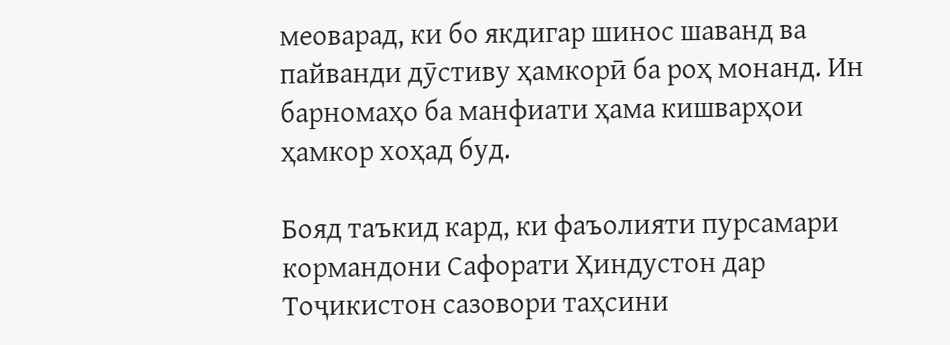меоварад, ки бо якдигар шинос шаванд ва пайванди дӯстиву ҳамкорӣ ба роҳ монанд. Ин барномаҳо ба манфиати ҳама кишварҳои ҳамкор хоҳад буд.

Бояд таъкид кард, ки фаъолияти пурсамари кормандони Сафорати Ҳиндустон дар Тоҷикистон сазовори таҳсини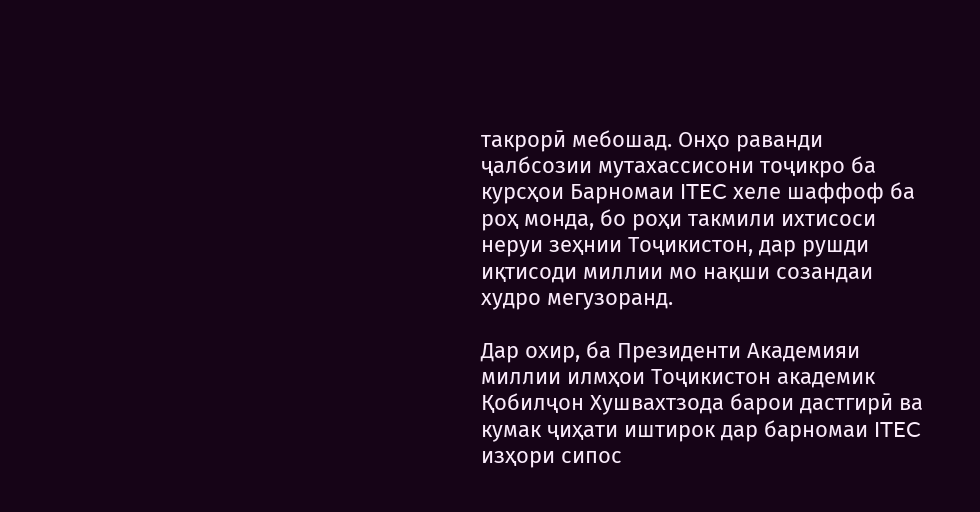такрорӣ мебошад. Онҳо раванди ҷалбсозии мутахассисони тоҷикро ба курсҳои Барномаи ITEC хеле шаффоф ба роҳ монда, бо роҳи такмили ихтисоси неруи зеҳнии Тоҷикистон, дар рушди иқтисоди миллии мо нақши созандаи худро мегузоранд.

Дар охир, ба Президенти Академияи миллии илмҳои Тоҷикистон академик Қобилҷон Хушвахтзода барои дастгирӣ ва кумак ҷиҳати иштирок дар барномаи ITEC  изҳори сипос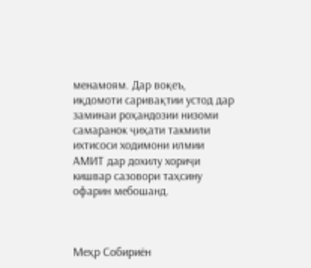менамоям. Дар воқеъ, иқдомоти саривақтии устод дар заминаи роҳандозии низоми самаранок ҷиҳати такмили ихтисоси ходимони илмии АМИТ дар дохилу хориҷи кишвар сазовори таҳсину офарин мебошанд.



Меҳр Собириён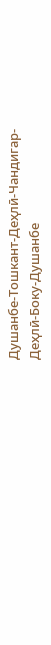Душанбе-Тошкант-Деҳлӣ-Чандигар-Деҳлӣ-Боку-Душанбе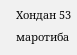Хондан 53 маротиба